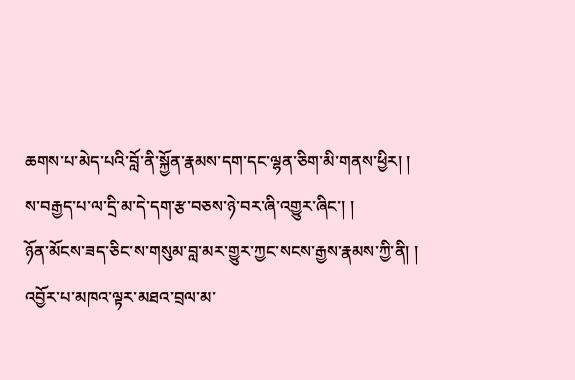ཆགས་པ་མེད་པའི་བློ་ནི་སྐྱོན་རྣམས་དག་དང་ལྷན་ཅིག་མི་གནས་ཕྱིར། །
ས་བརྒྱད་པ་ལ་དྲི་མ་དེ་དག་རྩ་བཅས་ཉེ་བར་ཞི་འགྱུར་ཞིང་། །
ཉོན་མོངས་ཟད་ཅིང་ས་གསུམ་བླ་མར་གྱུར་ཀྱང་སངས་རྒྱས་རྣམས་ཀྱི་ནི། །
འབྱོར་པ་མཁའ་ལྟར་མཐའ་བྲལ་མ་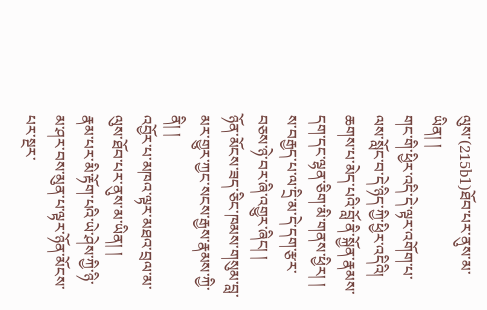ལུས་(215b1)ཐོབ་པར་ནུས་མ་ཡིན། །
གང་གི་ཕྱིར་འདི་དེ་ལྟར་འགོག་པ་ལས་སློང་བ་དེ་ཉིད་ཀྱི་ཕྱིར་འདིའི།
ཆགས་པ་མེད་པའི་བློ་ནི་སྐྱོན་རྣམས་དག་དང་ལྷན་ཅིག་མི་གནས་ཕྱིར། །
ས་བརྒྱད་པ་ལ་དྲི་མ་དེ་དག་རྩར་བཅས་ཉེ་བར་ཞི་འགྱུར་ཞིང། །
ཉོན་མོངས་ཟད་ཅིང་ཁམས་གསུམ་བླ་མར་གྱུར་ཀྱང་སངས་རྒྱས་རྣམས་ཀྱི་ནི། །
འབྱོར་པ་མཁའ་ལྟར་མཐའ་བྲལ་མ་ལུས་ཐོབ་པར་ནུས་མ་ཡིན། །
རྣམ་པར་མི་རྟོག་པའི་ཡེ་ཤེས་ཀྱི་ཉི་མ་ཤར་བས་མུན་པ་ལྟར་ཉོན་མོངས་པར་སྔར་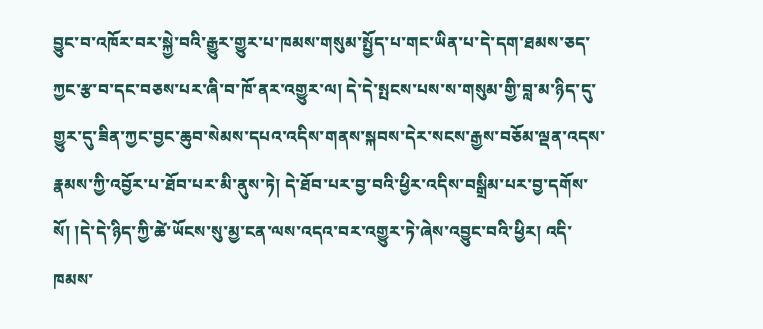བྱུང་བ་འཁོར་བར་སྐྱེ་བའི་རྒྱུར་གྱུར་པ་ཁམས་གསུམ་སྤྱོད་པ་གང་ཡིན་པ་དེ་དག་ཐམས་ཅད་ཀྱང་རྩ་བ་དང་བཅས་པར་ཞི་བ་ཁོ་ནར་འགྱུར་ལ། དེ་དེ་སྤངས་པས་ས་གསུམ་གྱི་བླ་མ་ཉིད་དུ་གྱུར་དུ་ཟིན་ཀྱང་བྱང་ཆུབ་སེམས་དཔའ་འདིས་གནས་སྐབས་དེར་སངས་རྒྱས་བཅོམ་ལྡན་འདས་རྣམས་ཀྱི་འབྱོར་པ་ཐོབ་པར་མི་ནུས་ཏེ། དེ་ཐོབ་པར་བྱ་བའི་ཕྱིར་འདིས་བསྒྲིམ་པར་བྱ་དགོས་སོ། །དེ་དེ་ཉིད་ཀྱི་ཚེ་ཡོངས་སུ་མྱ་ངན་ལས་འདའ་བར་འགྱུར་ཏེ་ཞེས་འབྱུང་བའི་ཕྱིར། འདི་ཁམས་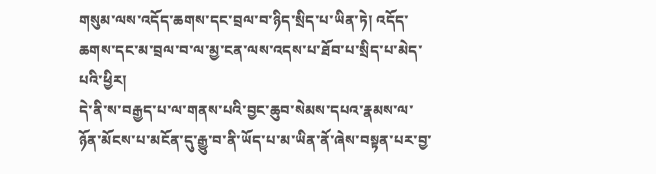གསུམ་ལས་འདོད་ཆགས་དང་བྲལ་བ་ཉིད་སྲིད་པ་ཡིན་ཏེ། འདོད་ཆགས་དང་མ་བྲལ་བ་ལ་མྱ་ངན་ལས་འདས་པ་ཐོབ་པ་སྲིད་པ་མེད་པའི་ཕྱིར།
དེ་ནི་ས་བརྒྱད་པ་ལ་གནས་པའི་བྱང་ཆུབ་སེམས་དཔའ་རྣམས་ལ་ཉོན་མོངས་པ་མངོན་དུ་རྒྱུ་བ་ནི་ཡོད་པ་མ་ཡིན་ནོ་ཞེས་བསྟན་པར་བྱ་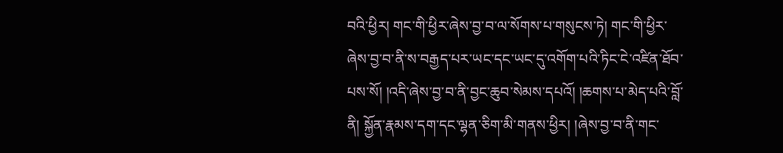བའི་ཕྱིར། གང་གི་ཕྱིར་ཞེས་བྱ་བ་ལ་སོགས་པ་གསུངས་ཏེ། གང་གི་ཕྱིར་ཞེས་བྱ་བ་ནི་ས་བརྒྱད་པར་ཡང་དང་ཡང་དུ་འགོག་པའི་ཏིང་ངེ་འཛིན་ཐོབ་པས་སོ། །འདི་ཞེས་བྱ་བ་ནི་བྱང་ཆུབ་སེམས་དཔའོ། །ཆགས་པ་མེད་པའི་བློ་ནི། སྐྱོན་རྣམས་དག་དང་ལྷན་ཅིག་མི་གནས་ཕྱིར། །ཞེས་བྱ་བ་ནི་གང་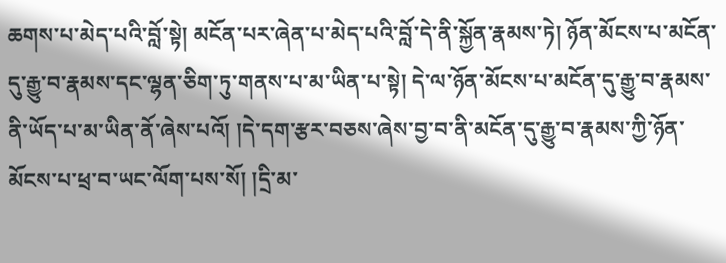ཆགས་པ་མེད་པའི་བློ་སྟེ། མངོན་པར་ཞེན་པ་མེད་པའི་བློ་དེ་ནི་སྐྱོན་རྣམས་ཏེ། ཉོན་མོངས་པ་མངོན་དུ་རྒྱུ་བ་རྣམས་དང་ལྷན་ཅིག་ཏུ་གནས་པ་མ་ཡིན་པ་སྟེ། དེ་ལ་ཉོན་མོངས་པ་མངོན་དུ་རྒྱུ་བ་རྣམས་ནི་ཡོད་པ་མ་ཡིན་ནོ་ཞེས་པའོ། །དེ་དག་རྩར་བཅས་ཞེས་བྱ་བ་ནི་མངོན་དུ་རྒྱུ་བ་རྣམས་ཀྱི་ཉོན་མོངས་པ་ཕྲ་བ་ཡང་ལོག་པས་སོ། །དྲི་མ་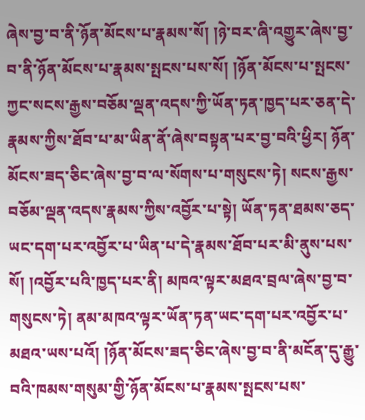ཞེས་བྱ་བ་ནི་ཉོན་མོངས་པ་རྣམས་སོ། །ཉེ་བར་ཞི་འགྱུར་ཞེས་བྱ་བ་ནི་ཉོན་མོངས་པ་རྣམས་སྤངས་པས་སོ། །ཉོན་མོངས་པ་སྤངས་ཀྱང་སངས་རྒྱས་བཅོམ་ལྡན་འདས་ཀྱི་ཡོན་ཏན་ཁྱད་པར་ཅན་དེ་རྣམས་ཀྱིས་ཐོབ་པ་མ་ཡིན་ནོ་ཞེས་བསྟན་པར་བྱ་བའི་ཕྱིར། ཉོན་མོངས་ཟད་ཅིང་ཞེས་བྱ་བ་ལ་སོགས་པ་གསུངས་ཏེ། སངས་རྒྱས་བཅོམ་ལྡན་འདས་རྣམས་ཀྱིས་འབྱོར་པ་སྟེ། ཡོན་ཏན་ཐམས་ཅད་ཡང་དག་པར་འབྱོར་པ་ཡིན་པ་དེ་རྣམས་ཐོབ་པར་མི་ནུས་པས་སོ། །འབྱོར་པའི་ཁྱད་པར་ནི། མཁའ་ལྟར་མཐའ་བྲལ་ཞེས་བྱ་བ་གསུངས་ཏེ། ནམ་མཁའ་ལྟར་ཡོན་ཏན་ཡང་དག་པར་འབྱོར་པ་མཐའ་ཡས་པའོ། །ཉོན་མོངས་ཟད་ཅིང་ཞེས་བྱ་བ་ནི་མངོན་དུ་རྒྱུ་བའི་ཁམས་གསུམ་གྱི་ཉོན་མོངས་པ་རྣམས་སྤངས་པས་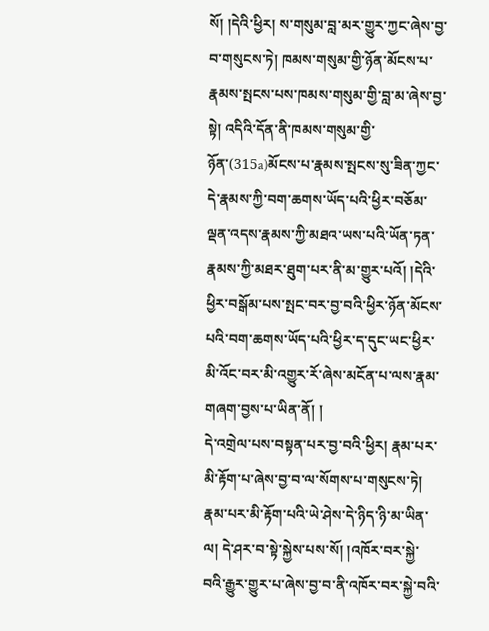སོ། །དེའི་ཕྱིར། ས་གསུམ་བླ་མར་གྱུར་ཀྱང་ཞེས་བྱ་བ་གསུངས་ཏེ། ཁམས་གསུམ་གྱི་ཉོན་མོངས་པ་རྣམས་སྤངས་པས་ཁམས་གསུམ་གྱི་བླ་མ་ཞེས་བྱ་སྟེ། འདིའི་དོན་ནི་ཁམས་གསུམ་གྱི་ཉོན་(315a)མོངས་པ་རྣམས་སྤངས་སུ་ཟིན་ཀྱང་དེ་རྣམས་ཀྱི་བག་ཆགས་ཡོད་པའི་ཕྱིར་བཅོམ་ལྡན་འདས་རྣམས་ཀྱི་མཐའ་ཡས་པའི་ཡོན་ཏན་རྣམས་ཀྱི་མཐར་ཐུག་པར་ནི་མ་གྱུར་པའོ། །དེའི་ཕྱིར་བསྒོམ་པས་སྤང་བར་བྱ་བའི་ཕྱིར་ཉོན་མོངས་པའི་བག་ཆགས་ཡོད་པའི་ཕྱིར་ད་དུང་ཡང་ཕྱིར་མི་འོང་བར་མི་འགྱུར་རོ་ཞེས་མངོན་པ་ལས་རྣམ་གཞག་བྱས་པ་ཡིན་ནོ། །
དེ་འགྲེལ་པས་བསྟན་པར་བྱ་བའི་ཕྱིར། རྣམ་པར་མི་རྟོག་པ་ཞེས་བྱ་བ་ལ་སོགས་པ་གསུངས་ཏེ། རྣམ་པར་མི་རྟོག་པའི་ཡེ་ཤེས་དེ་ཉིད་ཉི་མ་ཡིན་ལ། དེ་ཤར་བ་སྟེ་སྐྱེས་པས་སོ། །འཁོར་བར་སྐྱེ་བའི་རྒྱུར་གྱུར་པ་ཞེས་བྱ་བ་ནི་འཁོར་བར་སྐྱེ་བའི་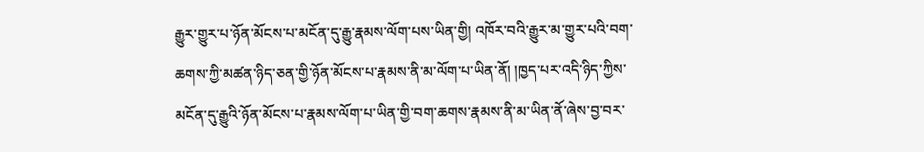རྒྱུར་གྱུར་པ་ཉོན་མོངས་པ་མངོན་དུ་རྒྱུ་རྣམས་ལོག་པས་ཡིན་གྱི། འཁོར་བའི་རྒྱུར་མ་གྱུར་པའི་བག་ཆགས་ཀྱི་མཚན་ཉིད་ཅན་གྱི་ཉོན་མོངས་པ་རྣམས་ནི་མ་ལོག་པ་ཡིན་ནོ། །ཁྱད་པར་འདི་ཉིད་ཀྱིས་མངོན་དུ་རྒྱུའི་ཉོན་མོངས་པ་རྣམས་ལོག་པ་ཡིན་གྱི་བག་ཆགས་རྣམས་ནི་མ་ཡིན་ནོ་ཞེས་བྱ་བར་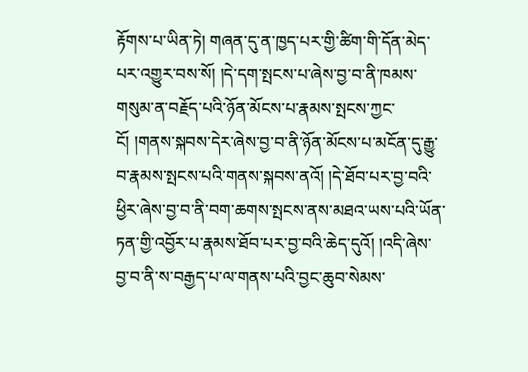རྟོགས་པ་ཡིན་ཏེ། གཞན་དུ་ན་ཁྱད་པར་གྱི་ཚིག་གི་དོན་མེད་པར་འགྱུར་བས་སོ། །དེ་དག་སྤངས་པ་ཞེས་བྱ་བ་ནི་ཁམས་གསུམ་ན་བརྗོད་པའི་ཉོན་མོངས་པ་རྣམས་སྤངས་ཀྱང་ངོ། །གནས་སྐབས་དེར་ཞེས་བྱ་བ་ནི་ཉོན་མོངས་པ་མངོན་དུ་རྒྱུ་བ་རྣམས་སྤངས་པའི་གནས་སྐབས་ནའོ། །དེ་ཐོབ་པར་བྱ་བའི་ཕྱིར་ཞེས་བྱ་བ་ནི་བག་ཆགས་སྤངས་ནས་མཐའ་ཡས་པའི་ཡོན་ཏན་གྱི་འབྱོར་པ་རྣམས་ཐོབ་པར་བྱ་བའི་ཆེད་དུའོ། །འདི་ཞེས་བྱ་བ་ནི་ས་བརྒྱད་པ་ལ་གནས་པའི་བྱང་ཆུབ་སེམས་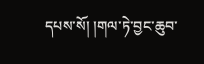དཔས་སོ། །གལ་ཏེ་བྱང་ཆུབ་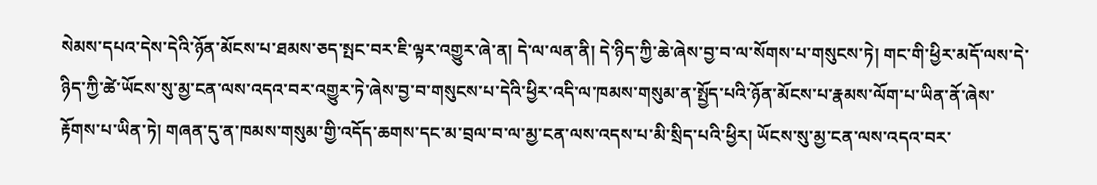སེམས་དཔའ་དེས་དེའི་ཉོན་མོངས་པ་ཐམས་ཅད་སྤང་བར་ཇི་ལྟར་འགྱུར་ཞེ་ན། དེ་ལ་ལན་ནི། དེ་ཉིད་ཀྱི་ཆེ་ཞེས་བྱ་བ་ལ་སོགས་པ་གསུངས་ཏེ། གང་གི་ཕྱིར་མདོ་ལས་དེ་ཉིད་ཀྱི་ཚེ་ཡོངས་སུ་མྱ་ངན་ལས་འདའ་བར་འགྱུར་ཏེ་ཞེས་བྱ་བ་གསུངས་པ་དེའི་ཕྱིར་འདི་ལ་ཁམས་གསུམ་ན་སྤྱོད་པའི་ཉོན་མོངས་པ་རྣམས་ལོག་པ་ཡིན་ནོ་ཞེས་རྟོགས་པ་ཡིན་ཏེ། གཞན་དུ་ན་ཁམས་གསུམ་གྱི་འདོད་ཆགས་དང་མ་བྲལ་བ་ལ་མྱ་ངན་ལས་འདས་པ་མི་སྲིད་པའི་ཕྱིར། ཡོངས་སུ་མྱ་ངན་ལས་འདའ་བར་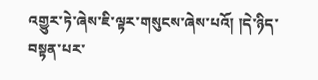འགྱུར་ཏེ་ཞེས་ཇི་ལྟར་གསུངས་ཞེས་པའོ། །དེ་ཉིད་བསྟན་པར་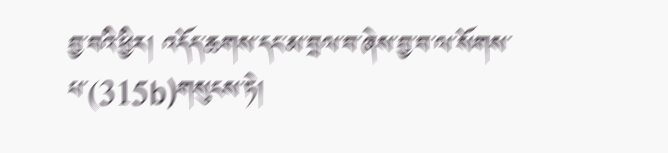བྱ་བའི་ཕྱིར། འདོད་ཆགས་དང་མ་བྲལ་བ་ཞེས་བྱ་བ་ལ་སོགས་པ་(315b)གསུངས་ཏེ།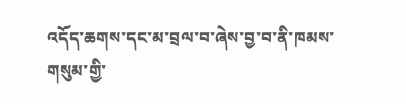འདོད་ཆགས་དང་མ་བྲལ་བ་ཞེས་བྱ་བ་ནི་ཁམས་གསུམ་གྱི་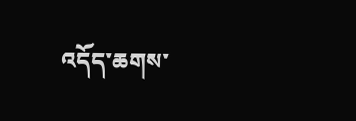འདོད་ཆགས་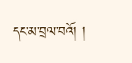དང་མ་བྲལ་བའོ། །